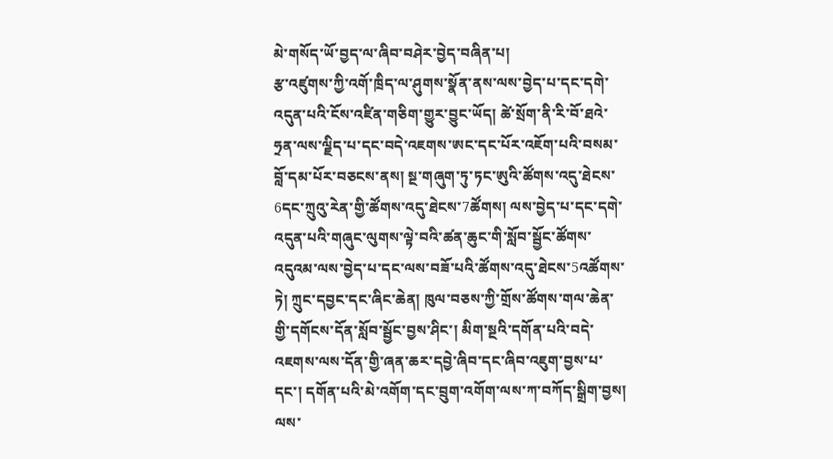མེ་གསོད་ཡོ་བྱད་ལ་ཞིབ་བཤེར་བྱེད་བཞིན་པ།
རྩ་འཛུགས་ཀྱི་འགོ་ཁྲིད་ལ་ཤུགས་སྣོན་ནས་ལས་བྱེད་པ་དང་དགེ་འདུན་པའི་ངོས་འཛིན་གཅིག་གྱུར་བྱུང་ཡོད། ཚེ་སྲོག་ནི་རི་བོ་ཐའེ་ཧྲན་ལས་ལྗིད་པ་དང་བདེ་འཇགས་ཨང་དང་པོར་འཇོག་པའི་བསམ་བློ་དམ་པོར་བཅངས་ནས། སྔ་གཞུག་ཏུ་ཏང་ཨུའི་ཚོགས་འདུ་ཐེངས་6དང་ཀྲུའུ་རེན་གྱི་ཚོགས་འདུ་ཐེངས་7ཚོགས། ལས་བྱེད་པ་དང་དགེ་འདུན་པའི་གཞུང་ལུགས་ལྟེ་བའི་ཚན་ཆུང་གི་སློབ་སྦྱོང་ཚོགས་འདུའམ་ལས་བྱེད་པ་དང་ལས་བཟོ་པའི་ཚོགས་འདུ་ཐེངས་5འཚོགས་ཏེ། ཀྲུང་དབྱང་དང་ཞིང་ཆེན། ཁུལ་བཅས་ཀྱི་གྲོས་ཚོགས་གལ་ཆེན་གྱི་དགོངས་དོན་སློབ་སྦྱོང་བྱས་ཤིང་། མིག་སྔའི་དགོན་པའི་བདེ་འཇགས་ལས་དོན་གྱི་ཞན་ཆར་དབྱེ་ཞིབ་དང་ཞིབ་འཇུག་བྱས་པ་དང་། དགོན་པའི་མེ་འགོག་དང་བྲུག་འགོག་ལས་ཀ་བཀོད་སྒྲིག་བྱས། ལས་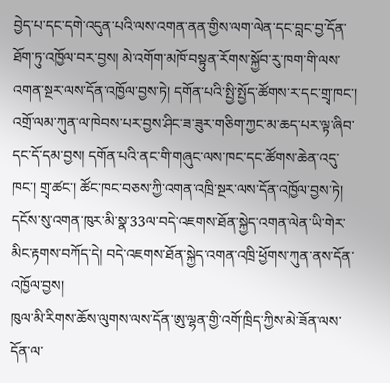བྱེད་པ་དང་དགེ་འདུན་པའི་ལས་འགན་ནན་གྱིས་ལག་ལེན་དང་བླང་བྱ་དོན་ཐོག་ཏུ་འཁྱོལ་བར་བྱས། མེ་འགོག་མཁོ་བསྟུན་རོགས་སྐྱོབ་རུ་ཁག་གི་ལས་འགན་སྔར་ལས་དོན་འཁྱོལ་བྱས་ཏེ། དགོན་པའི་སྤྱི་སྤྱོད་ཚོགས་ར་དང་གྲྭ་ཁང་། འགྲོ་ལམ་ཀུན་ལ་ཁེབས་པར་བྱས་ཤིང་ཟ་ཟུར་གཅིག་ཀྱང་མ་ཆད་པར་ལྟ་ཞིབ་དང་དོ་དམ་བྱས། དགོན་པའི་ནང་གི་གཞུང་ལས་ཁང་དང་ཚོགས་ཆེན་འདུ་ཁང་། གྲྭ་ཚང་། ཚོང་ཁང་བཅས་ཀྱི་འགན་འཁྲི་སྔར་ལས་དོན་འཁྱོལ་བྱས་ཏེ། དངོས་སུ་འགན་ཁུར་མི་སྣ་33ལ་བདེ་འཇགས་ཐོན་སྐྱེད་འགན་ལེན་ཡི་གེར་མིང་རྟགས་བཀོད་དེ། བདེ་འཇགས་ཐོན་སྐྱེད་འགན་འཁྲི་ཕྱོགས་ཀུན་ནས་དོན་འཁྱོལ་བྱས།
ཁུལ་མི་རིགས་ཆོས་ལུགས་ལས་དོན་ཨུ་ལྷན་གྱི་འགོ་ཁྲིད་ཀྱིས་མེ་ཟོན་ལས་དོན་ལ་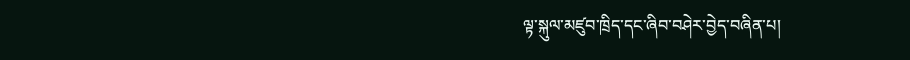ལྟ་སྐུལ་མཛུབ་ཁྲིད་དང་ཞིབ་བཤེར་བྱེད་བཞིན་པ།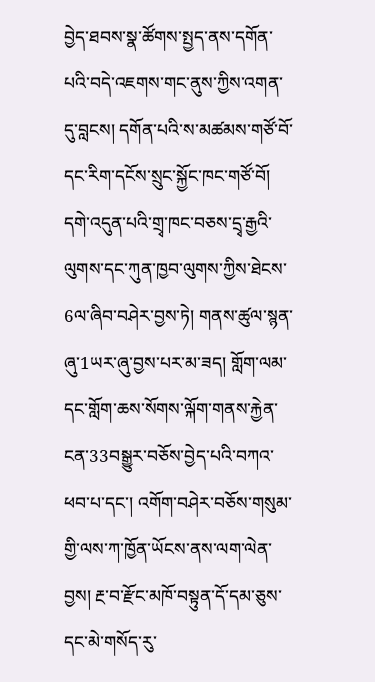བྱེད་ཐབས་སྣ་ཚོགས་སྤྱད་ནས་དགོན་པའི་བདེ་འཇགས་གང་ནུས་ཀྱིས་འགན་དུ་བླངས། དགོན་པའི་ས་མཚམས་གཙོ་བོ་དང་རིག་དངོས་སྲུང་སྐྱོང་ཁང་གཙོ་བོ། དགེ་འདུན་པའི་གྲྭ་ཁང་བཅས་དྲྭ་རྒྱའི་ལུགས་དང་ཀུན་ཁྱབ་ལུགས་ཀྱིས་ཐེངས་6ལ་ཞིབ་བཤེར་བྱས་ཏེ། གནས་ཚུལ་སྙན་ཞུ་1ཡར་ཞུ་བྱས་པར་མ་ཟད། གློག་ལམ་དང་གློག་ཆས་སོགས་ལྐོག་གནས་རྐྱེན་ངན་33བསྒྱུར་བཅོས་བྱེད་པའི་བཀའ་ཕབ་པ་དང་། འགོག་བཤེར་བཅོས་གསུམ་གྱི་ལས་ཀ་ཁྱོན་ཡོངས་ནས་ལག་ལེན་བྱས། རྔ་བ་རྫོང་མཁོ་བསྟུན་དོ་དམ་ཅུས་དང་མེ་གསོད་རུ་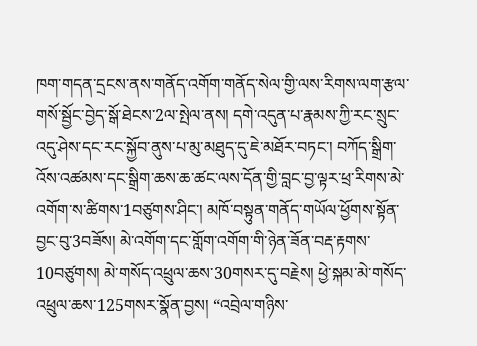ཁག་གདན་དྲངས་ནས་གནོད་འགོག་གནོད་སེལ་གྱི་ལས་རིགས་ལག་རྩལ་གསོ་སྦྱོང་བྱེད་སྒོ་ཐེངས་2ལ་སྤེལ་ནས། དགེ་འདུན་པ་རྣམས་ཀྱི་རང་སྲུང་འདུ་ཤེས་དང་རང་སྐྱོབ་ནུས་པ་མུ་མཐུད་དུ་ཇེ་མཐོར་བཏང་། བཀོད་སྒྲིག་འོས་འཚམས་དང་སྒྲིག་ཆས་ཆ་ཚང་ལས་དོན་གྱི་བླང་བྱ་ལྟར་ཕྲ་རིགས་མེ་འགོག་ས་ཚིགས་1བཙུགས་ཤིང་། མཁོ་བསྟུན་གནོད་གཡོལ་ཕྱོགས་སྟོན་བྱང་བུ་3བཟོས། མེ་འགོག་དང་གློག་འགོག་གི་ཉེན་ཟོན་བརྡ་རྟགས་10བཙུགས། མེ་གསོད་འཕྲུལ་ཆས་30གསར་དུ་བརྗེས། ཕྱེ་སྐམ་མེ་གསོད་འཕྲུལ་ཆས་125གསར་སྣོན་བྱས། “འབྲེལ་གཉིས་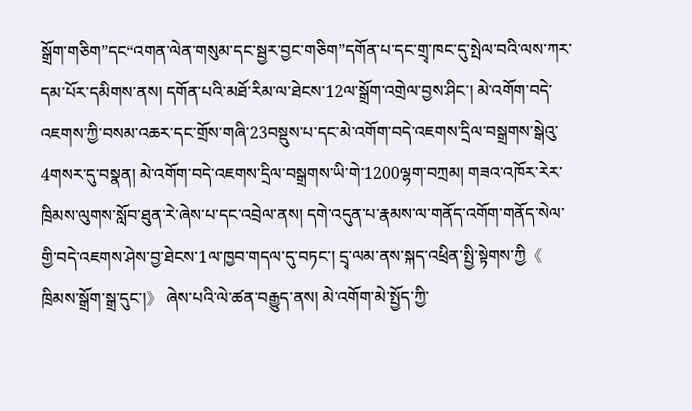སྒྲོག་གཅིག”དང“འགན་ལེན་གསུམ་དང་སྦྱར་བྱང་གཅིག”དགོན་པ་དང་གྲྭ་ཁང་དུ་སྤེལ་བའི་ལས་ཀར་དམ་པོར་དམིགས་ནས། དགོན་པའི་མཐོ་རིམ་ལ་ཐེངས་12ལ་སྒྲོག་འགྲེལ་བྱས་ཤིང་། མེ་འགོག་བདེ་འཇགས་ཀྱི་བསམ་འཆར་དང་གྲོས་གཞི་23བསྡུས་པ་དང་མེ་འགོག་བདེ་འཇགས་དྲིལ་བསྒྲགས་སྒེའུ་4གསར་དུ་བསྣན། མེ་འགོག་བདེ་འཇགས་དྲིལ་བསྒྲགས་ཡི་གེ་1200ལྷག་བཀྲམ། གཟའ་འཁོར་རེར་ཁྲིམས་ལུགས་སློབ་ཐུན་རེ་ཞེས་པ་དང་འབྲེལ་ནས། དགེ་འདུན་པ་རྣམས་ལ་གནོད་འགོག་གནོད་སེལ་གྱི་བདེ་འཇགས་ཤེས་བྱ་ཐེངས་1ལ་ཁྱབ་གདལ་དུ་བཏང་། དྲྭ་ལམ་ནས་སྐད་འཕྲིན་སྤྱི་སྟེགས་ཀྱི《 ཁྲིམས་སྒྲོག་སྒྲ་དུང་།》 ཞེས་པའི་ལེ་ཚན་བརྒྱུད་ནས། མེ་འགོག་མེ་སྤྱོད་ཀྱི་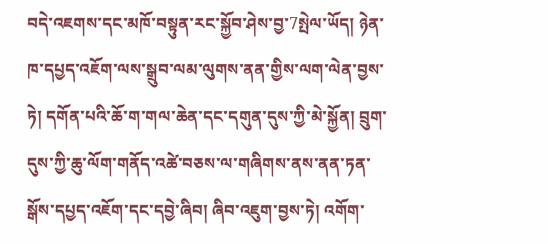བདེ་འཇགས་དང་མཁོ་བསྟུན་རང་སྐྱོབ་ཤེས་བྱ་7སྤེལ་ཡོད། ཉེན་ཁ་དཔྱད་འཇོག་ལས་སྒྲུབ་ལམ་ལུགས་ནན་གྱིས་ལག་ལེན་བྱས་ཏེ། དགོན་པའི་ཆོ་ག་གལ་ཆེན་དང་དགུན་དུས་ཀྱི་མེ་སྐྱོན། བྲུག་དུས་ཀྱི་ཆུ་ལོག་གནོད་འཚེ་བཅས་ལ་གཞིགས་ནས་ནན་ཏན་སྒོས་དཔྱད་འཇོག་དང་དབྱེ་ཞིབ། ཞིབ་འཇུག་བྱས་ཏེ། འགོག་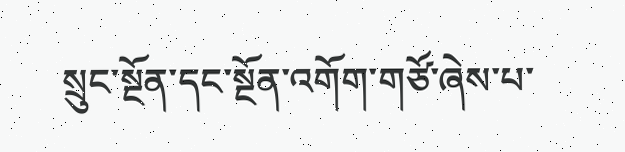སྲུང་སྔོན་དང་སྔོན་འགོག་གཙོ་ཞེས་པ་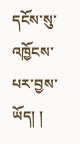དངོས་སུ་འཁྱོངས་པར་བྱས་ཡོད། །